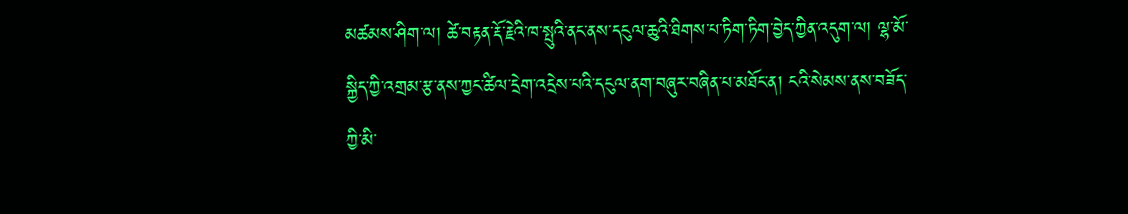མཚམས་ཤིག་ལ། ཚེ་བརྟན་རྡོ་རྗེའི་ཁ་སྤུའི་ནང་ནས་དངུལ་ཆུའི་ཐིགས་པ་ཏིག་ཏིག་བྱེད་ཀྱིན་འདུག་ལ། ལྷ་མོ་སྐྱིད་ཀྱི་འགྲམ་རྩ་ནས་ཀྱང་ཚིལ་དྲེག་འདྲེས་པའི་དངུལ་ནག་བཞུར་བཞིན་པ་མཐོང་ན། ངའི་སེམས་ནས་བཟོད་ཀྱི་མི་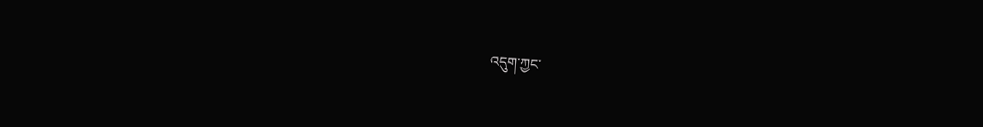འདུག་ཀྱང་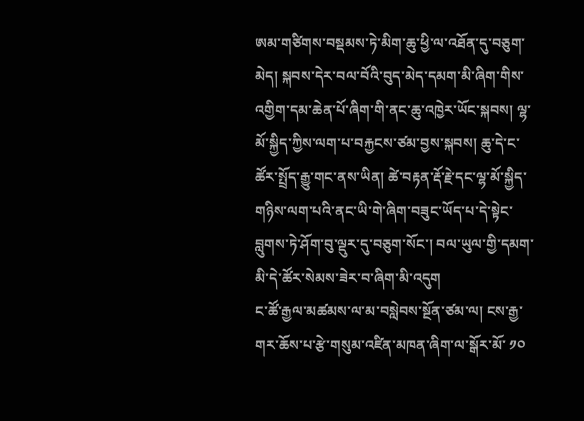ཨམ་གཙིགས་བསྡམས་ཏེ་མིག་ཆུ་ཕྱི་ལ་འཐོན་དུ་བཅུག་མེད། སྐབས་དེར་བལ་བོའི་བུད་མེད་དམག་མི་ཞིག་གིས་འགྱིག་དམ་ཆེན་པོ་ཞིག་གི་ནང་ཆུ་འཁྱེར་ཡོང་སྐབས། ལྷ་མོ་སྐྱིད་ཀྱིས་ལག་པ་བརྐྱངས་ཙམ་བྱས་སྐབས། ཆུ་དེ་ང་ཚོར་སྤྲོད་རྒྱུ་གང་ནས་ཡིན། ཚེ་བརྟན་རྡོ་རྗེ་དང་ལྷ་མོ་སྐྱིད་གཉིས་ལག་པའི་ནང་ཡི་གེ་ཞིག་བཟུང་ཡོད་པ་དེ་སྟེང་བླུགས་ཏེ་ཤོག་བུ་ལྡུར་དུ་བཅུག་སོང་། བལ་ཡུལ་གྱི་དམག་མི་དེ་ཚོར་སེམས་ཟེར་བ་ཞིག་མི་འདུག
ང་ཚོ་རྒྱལ་མཚམས་ལ་མ་བསླེབས་སྔོན་ཙམ་ལ། ངས་རྒྱ་གར་ཆོས་པ་རྩེ་གསུམ་འཛིན་མཁན་ཞིག་ལ་སྒོར་མོ་ ༡༠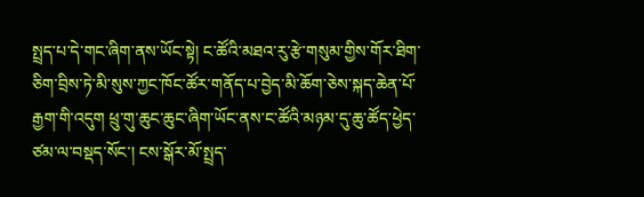སྤྲད་པ་དེ་གང་ཞིག་ནས་ཡོང་སྟེ། ང་ཚོའི་མཐའ་རུ་རྩེ་གསུམ་གྱིས་གོར་ཐིག་ཅིག་བྲིས་ཏེ་མི་སུས་ཀྱང་ཁོང་ཚོར་གནོད་པ་བྱེད་མི་ཆོག་ཅེས་སྐད་ཆེན་པོ་རྒྱག་གི་འདུག ཕྲུ་གུ་ཆུང་ཆུང་ཞིག་ཡོང་ནས་ང་ཚོའི་མཉམ་དུ་ཆུ་ཚོད་ཕྱེད་ཙམ་ལ་བསྡད་སོང་། ངས་སྒོར་མོ་སྤྲད་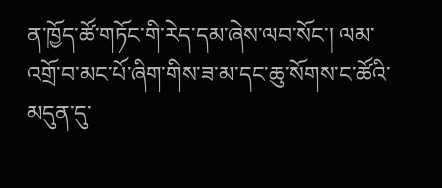ན་ཁྱོད་ཚོ་གཏོང་གི་རེད་དམ་ཞེས་ལབ་སོང་། ལམ་འགྲོ་བ་མང་པོ་ཞིག་གིས་ཟ་མ་དང་ཆུ་སོགས་ང་ཚོའི་མདུན་དུ་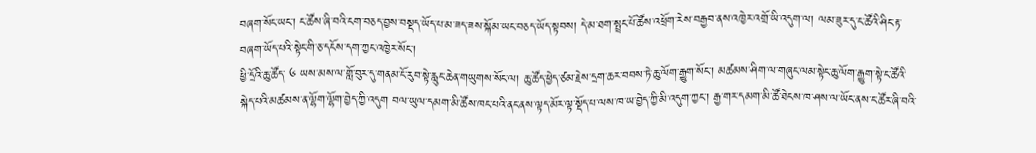བཞག་སོང་ཡང་། ང་ཚོས་ཞི་བའི་ངག་བཅད་བྱས་བསྡད་ཡོད་པ་མ་ཟད་ཟས་སྐོམ་ཡང་བཅད་ཡོད་སྟབས། དེ་མ་ཐག་སྤྲང་པོ་ཚོས་འཕྲོག་རེས་བརྒྱབ་ནས་འཁྱེར་འགྲོ་ཡི་འདུག་ལ། ལམ་ཟུར་དུ་ང་ཚོའི་ཤིང་རྟ་བཞག་ཡོད་པའི་སྟེང་གི་ཅ་དངོས་དག་ཀྱང་འཁྱེར་སོང་།
ཕྱི་དྲོའི་ཆུ་ཚོད་ ༦ ཡས་མས་ལ་གློ་བུར་དུ་གནམ་ངོ་རུབ་སྟེ་རླུང་ཆེན་གཡུགས་སོང་ལ། ཆུ་ཚོད་ཕྱེད་ཙམ་རྗེས་དྲག་ཆར་བབས་ཏེ་ཆུ་ལོག་རྒྱུག་སོང་། མཚམས་ཤིག་ལ་གཞུང་ལམ་སྟེང་ཆུ་ལོག་རྒྱུག་སྟེ་ང་ཚོའི་སྐེད་པའི་མཚམས་ན་ལྷོག་ལྷོག་བྱེད་ཀྱི་འདུག བལ་ཡུལ་དམག་མི་ཚོས་ཁང་པའི་ནང་ནས་ལྟད་མོར་ལྟ་སྡོད་པ་ལས་ཁ་ཡ་བྱེད་ཀྱི་མི་འདུག་ཀྱང་། རྒྱ་གར་དམག་མི་ཚོ་ཐེངས་ཁ་ཤས་ལ་ཡོང་ནས་ང་ཚོར་ཞི་བའི་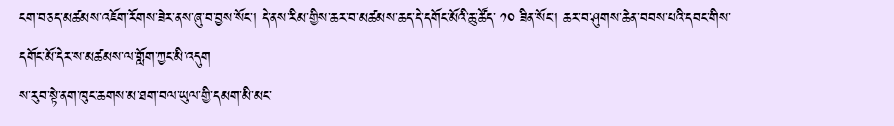ངག་བཅད་མཚམས་འཇོག་རོགས་ཟེར་ནས་ཞུ་བ་བྱས་སོང་། དེ་ནས་རིམ་གྱིས་ཆར་བ་མཚམས་ཆད་དེ་དགོང་མོའི་ཆུ་ཚོད་ ༡༠ ཟིན་སོང་། ཆར་བ་ཤུགས་ཆེན་བབས་པའི་དབང་གིས་དགོང་མོ་དེར་ས་མཚམས་ལ་གློག་ཀྱང་མི་འདུག
ས་རུབ་སྟེ་ནག་ཁུང་ཆགས་མ་ཐག་བལ་ཡུལ་གྱི་དམག་མི་མང་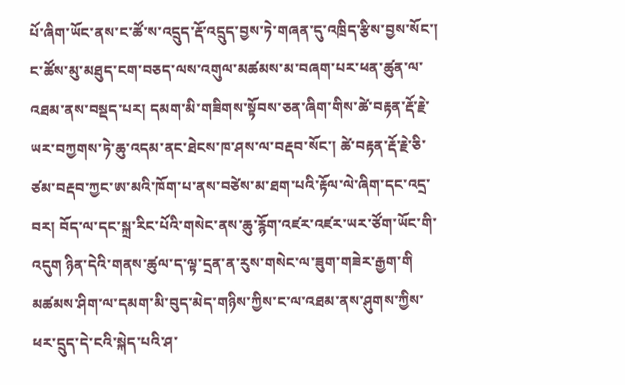པོ་ཞིག་ཡོང་ནས་ང་ཚོ་ས་འདྲུད་རྡོ་འདྲུད་བྱས་ཏེ་གཞན་དུ་འཁྲིད་རྩིས་བྱས་སོང་། ང་ཚོས་མུ་མཐུད་ངག་བཅད་ལས་འགུལ་མཚམས་མ་བཞག་པར་ཕན་ཚུན་ལ་འཐམ་ནས་བསྡད་པར། དམག་མི་གཟིགས་སྟོབས་ཅན་ཞིག་གིས་ཚེ་བརྟན་རྡོ་རྗེ་ཡར་བཀྱགས་ཏེ་ཆུ་འདམ་ནང་ཐེངས་ཁ་ཤས་ལ་བརྡབ་སོང་། ཚེ་བརྟན་རྡོ་རྗེ་ཅི་ཙམ་བརྡབ་ཀྱང་ཨ་མའི་ཁོག་པ་ནས་བཙེས་མ་ཐག་པའི་རྟོལ་ལེ་ཞིག་དང་འདྲ་བར། བོད་ལ་དང་སྐྲ་རིང་པོའི་གསེང་ནས་ཆུ་རྙོག་འཛར་འཛར་ཡར་ཙོག་ཡོང་གི་འདུག ཉིན་དེའི་གནས་ཚུལ་ད་ལྟ་དྲན་ན་རུས་གསེང་ལ་ཟུག་གཟེར་རྒྱག་གི
མཚམས་ཤིག་ལ་དམག་མི་བུད་མེད་གཉིས་ཀྱིས་ང་ལ་འཐམ་ནས་ཤུགས་ཀྱིས་ཕར་དྲུད་དེ་ངའི་སྐེད་པའི་ཤ་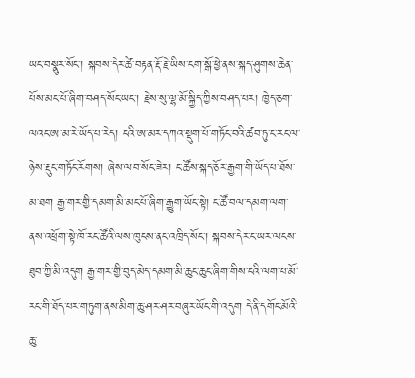ཡང་བསྣུར་སོང་། སྐབས་དེར་ཚེ་བརྟན་རྡོ་རྗེ་ཡིས་ངག་སྒོ་ཕྱེ་ནས་སྐད་ཤུགས་ཆེན་པོས་མང་པོ་ཞིག་བཤད་སོང་ཡང་། རྗེས་སུ་ལྷ་མོ་སྐྱིད་ཀྱིས་བཤད་པར། ཁྱེད་ཅག་ལའང་ཨ་མ་རེ་ཡོད་པ་རེད། ངའི་ཨ་མར་དཀའ་སྡུག་པོ་གཏོང་བའི་ཚབ་ཏུ་ང་རང་ལ་ཉེས་རྡུང་གཏོང་རོགས། ཞེས་ལབ་སོང་ཟེར། ང་ཚོས་སྐད་ཅོར་རྒྱག་གི་ཡོད་པ་ཐོས་མ་ཐག རྒྱ་གར་གྱི་དམག་མི་མང་པོ་ཞིག་རྒྱུག་ཡོང་སྟེ། ང་ཚོ་བལ་དམག་ལག་ནས་འཕྲོག་སྟེ་ཁོ་རང་ཚོའི་ལས་ཁུངས་ནང་འཁྲིད་སོང་། སྐབས་དེར་ང་ཡར་ལངས་ཐུབ་ཀྱི་མི་འདུག རྒྱ་གར་གྱི་བུད་མེད་དམག་མི་ཆུང་ཆུང་ཞིག་གིས་ངའི་ལག་པ་མོ་རང་གི་ཐོད་པར་གཏུག་ནས་མིག་ཆུ་ཤར་ཤར་བཞུར་ཡོང་གི་འདུག དེ་ནི་དགོང་མོའི་ཆུ་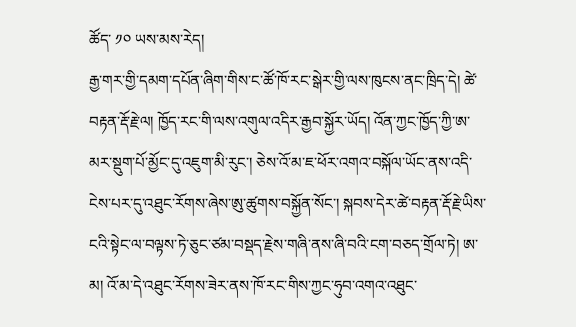ཚོད་ ༡༠ ཡས་མས་རེད།
རྒྱ་གར་གྱི་དམག་དཔོན་ཞིག་གིས་ང་ཚོ་ཁོ་རང་སྒེར་གྱི་ལས་ཁུངས་ནང་ཁྲིད་དེ། ཚེ་བརྟན་རྡོ་རྗེ་ལ། ཁྱོད་རང་གི་ལས་འགུལ་འདིར་རྒྱབ་སྐྱོར་ཡོད། འོན་ཀྱང་ཁྱོད་ཀྱི་ཨ་མར་སྡུག་པོ་མྱོང་དུ་འཇུག་མི་རུང་། ཅེས་འོ་མ་ཇ་ཕོར་འགའ་བསྐོལ་ཡོང་ནས་འདི་ངེས་པར་དུ་འཐུང་རོགས་ཞེས་ཨུ་ཚུགས་བསྐྱོན་སོང་། སྐབས་དེར་ཚེ་བརྟན་རྡོ་རྗེ་ཡིས་ངའི་སྟེང་ལ་བལྟས་ཏེ་ཅུང་ཙམ་བསྡད་རྗེས་གཞི་ནས་ཞི་བའི་ངག་བཅད་གྲོལ་ཏེ། ཨ་མ། འོ་མ་དེ་འཐུང་རོགས་ཟེར་ནས་ཁོ་རང་གིས་ཀྱང་ཧུབ་འགའ་འཐུང་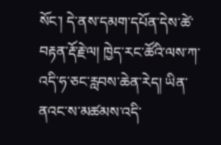སོང་། དེ་ནས་དམག་དཔོན་དེས་ཚེ་བརྟན་རྡོ་རྗེ་ལ། ཁྱེད་རང་ཚོའི་ལས་ཀ་འདི་ཧ་ཅང་རླབས་ཆེན་རེད། ཡིན་ནའང་ས་མཚམས་འདི་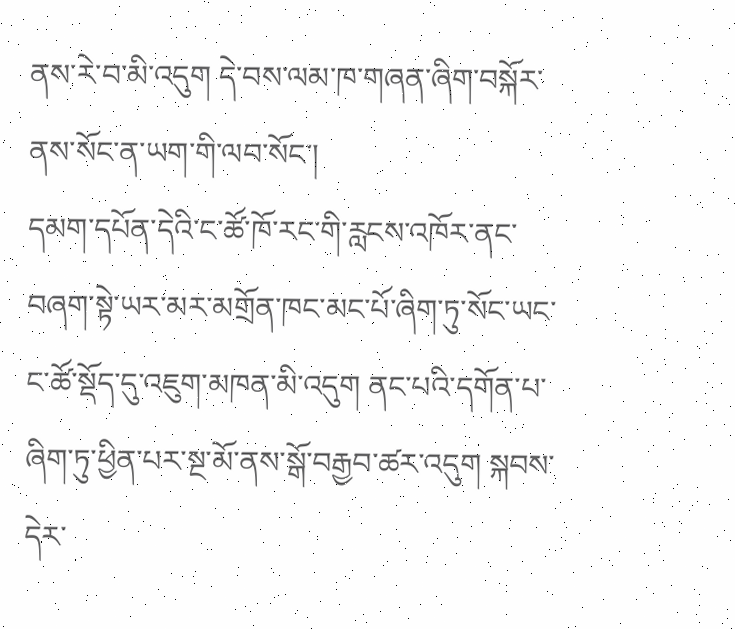ནས་རེ་བ་མི་འདུག དེ་བས་ལམ་ཁ་གཞན་ཞིག་བསྐོར་ནས་སོང་ན་ཡག་གི་ལབ་སོང་།
དམག་དཔོན་དེའི་ང་ཚོ་ཁོ་རང་གི་རླངས་འཁོར་ནང་བཞག་སྟེ་ཡར་མར་མགྲོན་ཁང་མང་པོ་ཞིག་ཏུ་སོང་ཡང་ང་ཚོ་སྡོད་དུ་འཇུག་མཁན་མི་འདུག ནང་པའི་དགོན་པ་ཞིག་ཏུ་ཕྱིན་པར་སྔ་མོ་ནས་སྒོ་བརྒྱབ་ཚར་འདུག སྐབས་དེར་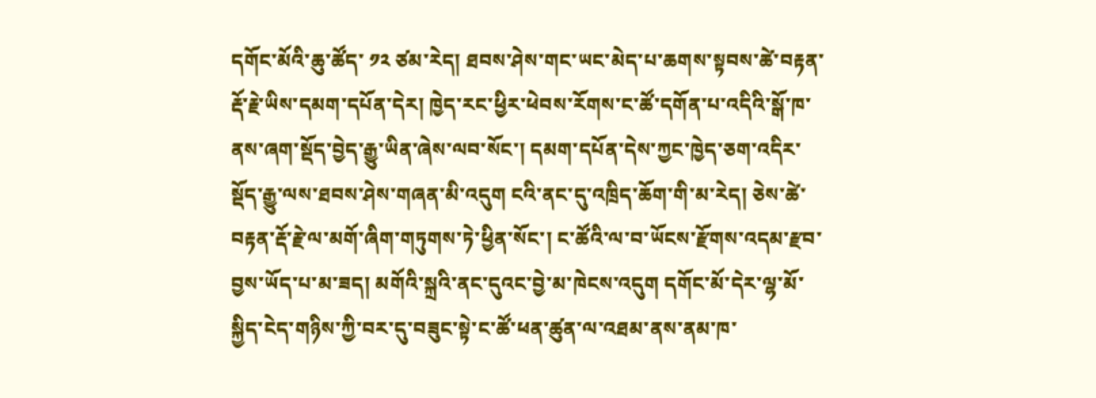དགོང་མོའི་ཆུ་ཚོད་ ༡༢ ཙམ་རེད། ཐབས་ཤེས་གང་ཡང་མེད་པ་ཆགས་སྟབས་ཚེ་བརྟན་རྡོ་རྗེ་ཡིས་དམག་དཔོན་དེར། ཁྱེད་རང་ཕྱིར་ཕེབས་རོགས་ང་ཚོ་དགོན་པ་འདིའི་སྒོ་ཁ་ནས་ཞག་སྡོད་བྱེད་རྒྱུ་ཡིན་ཞེས་ལབ་སོང་། དམག་དཔོན་དེས་ཀྱང་ཁྱེད་ཅག་འདིར་སྡོད་རྒྱུ་ལས་ཐབས་ཤེས་གཞན་མི་འདུག ངའི་ནང་དུ་འཁྲིད་ཆོག་གི་མ་རེད། ཅེས་ཚེ་བརྟན་རྡོ་རྗེ་ལ་མགོ་ཞིག་གཏུགས་ཏེ་ཕྱིན་སོང་། ང་ཚོའི་ལ་བ་ཡོངས་རྫོགས་འདམ་རྫབ་བྱས་ཡོད་པ་མ་ཟད། མགོའི་སྐྲའི་ནང་དུའང་བྱེ་མ་ཁེངས་འདུག དགོང་མོ་དེར་ལྷ་མོ་སྐྱིད་ངེད་གཉིས་ཀྱི་བར་དུ་བཟུང་སྟེ་ང་ཚོ་ཕན་ཚུན་ལ་འཐམ་ནས་ནམ་ཁ་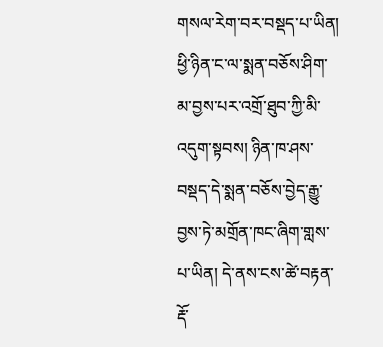གསལ་རེག་བར་བསྡད་པ་ཡིན།
ཕྱི་ཉིན་ང་ལ་སྨན་བཅོས་ཤིག་མ་བྱས་པར་འགྲོ་ཐུབ་ཀྱི་མི་འདུག་སྟབས། ཉིན་ཁ་ཤས་བསྡད་དེ་སྨན་བཅོས་བྱེད་རྒྱུ་བྱས་ཏེ་མགྲོན་ཁང་ཞིག་གླས་པ་ཡིན། དེ་ནས་ངས་ཚེ་བརྟན་རྡོ་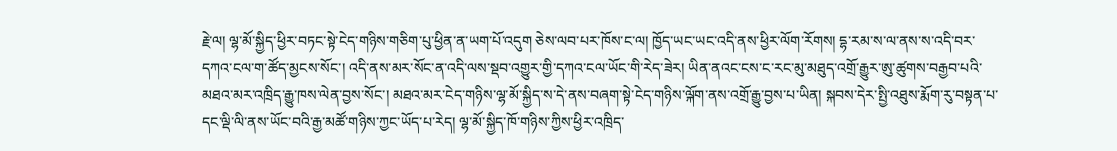རྗེ་ལ། ལྷ་མོ་སྐྱིད་ཕྱིར་བཏང་སྟེ་ངེད་གཉིས་གཅིག་པུ་ཕྱིན་ན་ཡག་པོ་འདུག ཅེས་ལབ་པར་ཁོས་ང་ལ། ཁྱོད་ཡང་ཡང་འདི་ནས་ཕྱིར་ལོག་རོགས། དྷ་རམ་ས་ལ་ནས་ས་འདི་བར་དཀའ་ངལ་ག་ཚོད་མྱངས་སོང་། འདི་ནས་མར་སོང་ན་འདི་ལས་སྡབ་འགྱུར་གྱི་དཀའ་ངལ་ཡོང་གི་རེད་ཟེར། ཡིན་ནའང་ངས་ང་རང་མུ་མཐུད་འགྲོ་རྒྱུར་ཨུ་ཚུགས་བརྒྱབ་པའི་མཐའ་མར་འཁྲིད་རྒྱུ་ཁས་ལེན་བྱས་སོང་། མཐའ་མར་ངེད་གཉིས་ལྷ་མོ་སྐྱིད་ས་དེ་ནས་བཞག་སྟེ་ངེད་གཉིས་ལྐོག་ནས་འགྲོ་རྒྱུ་བྱས་པ་ཡིན། སྐབས་དེར་སྤྱི་འཐུས་རྨོག་རུ་བསྟན་པ་དང་ལྡི་ལི་ནས་ཡོང་བའི་རྒྱ་མཚོ་གཉིས་ཀྱང་ཡོད་པ་རེད། ལྷ་མོ་སྐྱིད་ཁོ་གཉིས་ཀྱིས་ཕྱིར་འཁྲིད་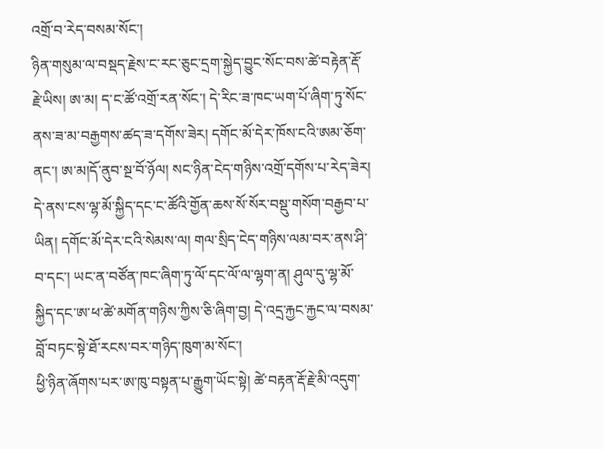འགྲོ་བ་རེད་བསམ་སོང་།
ཉིན་གསུམ་ལ་བསྡད་རྗེས་ང་རང་ཅུང་དྲག་སྐྱེད་བྱུང་སོང་བས་ཚེ་བརྟེན་རྡོ་རྗེ་ཡིས། ཨ་མ། ད་ང་ཚོ་འགྲོ་རན་སོང་། དེ་རིང་ཟ་ཁང་ཡག་པོ་ཞིག་ཏུ་སོང་ནས་ཟ་མ་བརྒྱགས་ཚད་ཟ་དགོས་ཟེར། དགོང་མོ་དེར་ཁོས་ངའི་ཨམ་ཅོག་ནང་། ཨ་མ།དོ་ནུབ་སྔ་བོ་ཉོལ། སང་ཉིན་ངེད་གཉིས་འགྲོ་དགོས་པ་རེད་ཟེར། དེ་ནས་ངས་ལྷ་མོ་སྐྱིད་དང་ང་ཚོའི་གྱོན་ཆས་སོ་སོར་བསྡུ་གསོག་བརྒྱབ་པ་ཡིན། དགོང་མོ་དེར་ངའི་སེམས་ལ། གལ་སྲིད་ངེད་གཉིས་ལམ་བར་ནས་ཤི་བ་དང་། ཡང་ན་བཙོན་ཁང་ཞིག་ཏུ་ལོ་དང་ལོ་ལ་ལྷག་ན། ཤུལ་དུ་ལྷ་མོ་སྐྱིད་དང་ཨ་ཕ་ཚེ་མགོན་གཉིས་ཀྱིས་ཅི་ཞིག་བྱ། དེ་འདྲ་རྐྱང་རྐྱང་ལ་བསམ་བློ་བཏང་སྟེ་ཐོ་རངས་བར་གཉིད་ཁུག་མ་སོང་།
ཕྱི་ཉིན་ཞོགས་པར་ཨ་ཁུ་བསྟན་པ་རྒྱུག་ཡོང་སྟེ། ཚེ་བརྟན་རྡོ་རྗེ་མི་འདུག་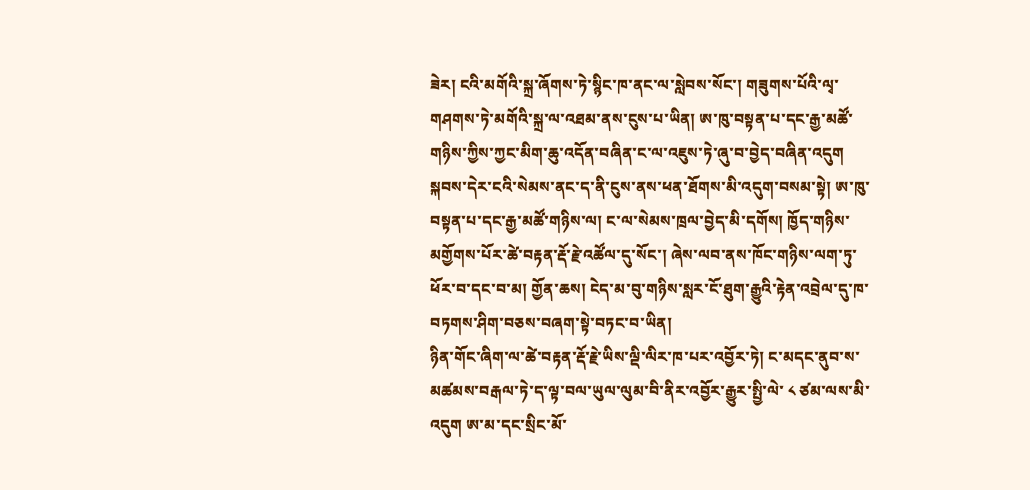ཟེར། ངའི་མགོའི་སྐྲ་ཞོགས་ཏེ་སྙིང་ཁ་ནང་ལ་སླེབས་སོང་། གཟུགས་པོའི་ལྭ་གཤགས་ཏེ་མགོའི་སྐྲ་ལ་འཐམ་ནས་ངུས་པ་ཡིན། ཨ་ཁུ་བསྟན་པ་དང་རྒྱ་མཚོ་གཉིས་ཀྱིས་ཀྱང་མིག་ཆུ་འདོན་བཞིན་ང་ལ་འཇུས་ཏེ་ཞུ་བ་བྱེད་བཞིན་འདུག སྐབས་དེར་ངའི་སེམས་ནང་ད་ནི་ངུས་ནས་ཕན་ཐོགས་མི་འདུག་བསམ་སྟེ། ཨ་ཁུ་བསྟན་པ་དང་རྒྱ་མཚོ་གཉིས་ལ། ང་ལ་སེམས་ཁྲལ་བྱེད་མི་དགོས། ཁྱོད་གཉིས་མགྱོགས་པོར་ཚེ་བརྟན་རྡོ་རྗེ་འཚོལ་དུ་སོང་། ཞེས་ལབ་ནས་ཁོང་གཉིས་ལག་ཏུ་ཕོར་བ་དང་བ་མ། གྱོན་ཆས། ངེད་མ་བུ་གཉིས་སླར་ངོ་ཐུག་རྒྱུའི་རྟེན་འབྲེལ་དུ་ཁ་བཏགས་ཤིག་བཅས་བཞག་སྟེ་བཏང་བ་ཡིན།
ཉིན་གོང་ཞིག་ལ་ཚེ་བརྟན་རྡོ་རྗེ་ཡིས་ལྡི་ལིར་ཁ་པར་འབྱོར་ཏེ། ང་མདང་ནུབ་ས་མཚམས་བརྒལ་ཏེ་ད་ལྟ་བལ་ཡུལ་ལུམ་བི་ནིར་འབྱོར་རྒྱུར་སྤྱི་ལེ་ ༨ ཙམ་ལས་མི་འདུག ཨ་མ་དང་སྲིང་མོ་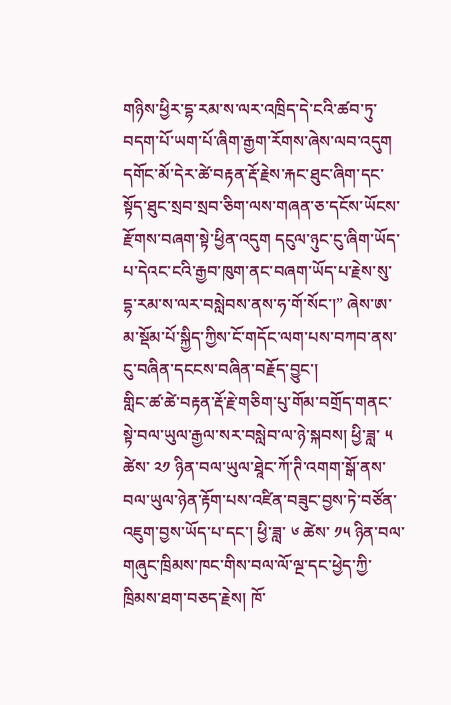གཉིས་ཕྱིར་དྷ་རམ་ས་ལར་འཁྲིད་དེ་ངའི་ཚབ་ཏུ་བདག་པོ་ཡག་པོ་ཞིག་རྒྱག་རོགས་ཞེས་ལབ་འདུག དགོང་མོ་དེར་ཚེ་བརྟན་རྡོ་རྗེས་རྐང་ཐུང་ཞིག་དང་སྟོད་ཐུང་སྲབ་སྲབ་ཅིག་ལས་གཞན་ཅ་དངོས་ཡོངས་རྫོགས་བཞག་སྟེ་ཕྱིན་འདུག དངུལ་ཉུང་ངུ་ཞིག་ཡོད་པ་དེའང་ངའི་རྒྱབ་ཁུག་ནང་བཞག་ཡོད་པ་རྗེས་སུ་དྷ་རམ་ས་ལར་བསླེབས་ནས་ཧ་གོ་སོང་།” ཞེས་ཨ་མ་སྡོམ་པོ་སྐྱིད་ཀྱིས་ངོ་གདོང་ལག་པས་བཀབ་ནས་ངུ་བཞིན་དངངས་བཞིན་བརྗོད་བྱུང་།
གླིང་ཚ་ཚེ་བརྟན་རྡོ་རྗེ་གཅིག་པུ་གོམ་བགྲོད་གནང་སྟེ་བལ་ཡུལ་རྒྱལ་སར་བསླེབ་ལ་ཉེ་སྐབས། ཕྱི་ཟླ་ ༥ ཚེས་ ༢༡ ཉིན་བལ་ཡུལ་ཐཱེང་ཀོ་ཊི་འགག་སྒོ་ནས་བལ་ཡུལ་ཉེན་རྟོག་པས་འཛིན་བཟུང་བྱས་ཏེ་བཙོན་འཇུག་བྱས་ཡོད་པ་དང་། ཕྱི་ཟླ་ ༦ ཚེས་ ༡༥ ཉིན་བལ་གཞུང་ཁྲིམས་ཁང་གིས་བལ་ལོ་ལྔ་དང་ཕྱེད་ཀྱི་ཁྲིམས་ཐག་བཅད་རྗེས། ཁོ་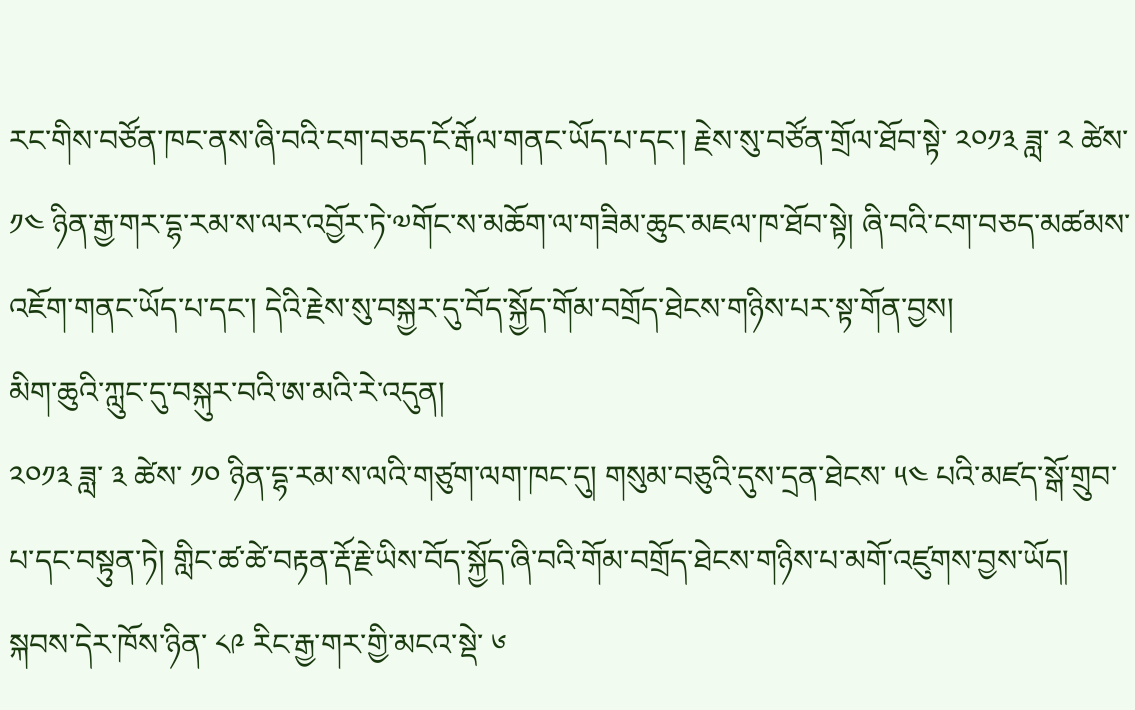རང་གིས་བཙོན་ཁང་ནས་ཞི་བའི་ངག་བཅད་ངོ་རྒོལ་གནང་ཡོད་པ་དང་། རྗེས་སུ་བཙོན་གྲོལ་ཐོབ་སྟེ་ ༢༠༡༣ ཟླ་ ༢ ཚེས་ ༡༤ ཉིན་རྒྱ་གར་དྷ་རམ་ས་ལར་འབྱོར་ཏེ་༧གོང་ས་མཆོག་ལ་གཟིམ་ཆུང་མཇལ་ཁ་ཐོབ་སྟེ། ཞི་བའི་ངག་བཅད་མཚམས་འཇོག་གནང་ཡོད་པ་དང་། དེའི་རྗེས་སུ་བསྐྱར་དུ་བོད་སྐྱོད་གོམ་བགྲོད་ཐེངས་གཉིས་པར་སྟ་གོན་བྱས།
མིག་ཆུའི་ཀླུང་དུ་བསྐུར་བའི་ཨ་མའི་རེ་འདུན།
༢༠༡༣ ཟླ་ ༣ ཚེས་ ༡༠ ཉིན་དྷ་རམ་ས་ལའི་གཙུག་ལག་ཁང་དུ། གསུམ་བཅུའི་དུས་དྲན་ཐེངས་ ༥༤ པའི་མཛད་སྒོ་གྲུབ་པ་དང་བསྟུན་ཏེ། གླིང་ཚ་ཚེ་བརྟན་རྡོ་རྗེ་ཡིས་བོད་སྐྱོད་ཞི་བའི་གོམ་བགྲོད་ཐེངས་གཉིས་པ་མགོ་འཛུགས་བྱས་ཡོད། སྐབས་དེར་ཁོས་ཉིན་ ༨༩ རིང་རྒྱ་གར་གྱི་མངའ་སྡེ་ ༦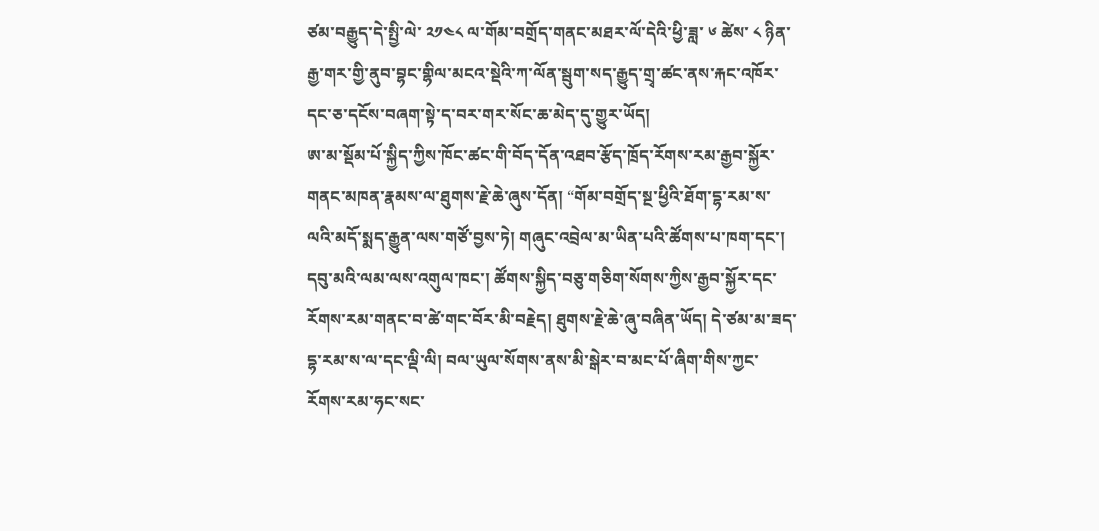ཙམ་བརྒྱུད་དེ་སྤྱི་ལེ་ ༢༡༤༨ ལ་གོམ་བགྲོད་གནང་མཐར་ལོ་དེའི་ཕྱི་ཟླ་ ༦ ཚེས་ ༨ ཉིན་རྒྱ་གར་གྱི་ནུབ་བྷང་གྷིལ་མངའ་སྡེའི་ཀ་ལོན་སྦུག་སད་རྒྱུད་གྲྭ་ཚང་ནས་རྐང་འཁོར་དང་ཅ་དངོས་བཞག་སྟེ་ད་བར་གར་སོང་ཆ་མེད་དུ་གྱུར་ཡོད།
ཨ་མ་སྡོམ་པོ་སྐྱིད་ཀྱིས་ཁོང་ཚང་གི་བོད་དོན་འཐབ་རྩོད་ཁྲོད་རོགས་རམ་རྒྱབ་སྐྱོར་གནང་མཁན་རྣམས་ལ་ཐུགས་རྗེ་ཆེ་ཞུས་དོན། “གོམ་བགྲོད་སྔ་ཕྱིའི་ཐོག་དྷ་རམ་ས་ལའི་མདོ་སྨད་རྒྱུན་ལས་གཙོ་བྱས་ཏེ། གཞུང་འབྲེལ་མ་ཡིན་པའི་ཚོགས་པ་ཁག་དང་། དབུ་མའི་ལམ་ལས་འགུལ་ཁང་། ཚོགས་སྐྱིད་བཅུ་གཅིག་སོགས་ཀྱིས་རྒྱབ་སྐྱོར་དང་རོགས་རམ་གནང་བ་ཚེ་གང་བོར་མི་བརྗེད། ཐུགས་རྗེ་ཆེ་ཞུ་བཞིན་ཡོད། དེ་ཙམ་མ་ཟད་དྷ་རམ་ས་ལ་དང་ལྡི་ལི། བལ་ཡུལ་སོགས་ནས་མི་སྒེར་བ་མང་པོ་ཞིག་གིས་ཀྱང་རོགས་རམ་ཧང་སང་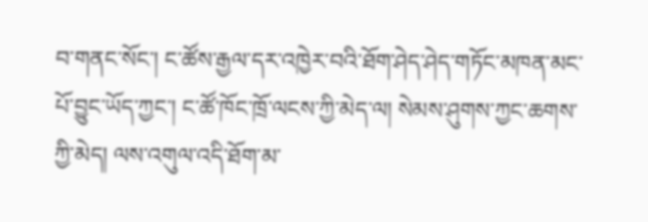བ་གནང་སོང་། ང་ཚོས་རྒྱལ་དར་འཁྱེར་བའི་ཐོག་ཤེད་ཤེད་གཏོང་མཁན་མང་པོ་བྱུང་ཡོད་ཀྱང་། ང་ཚོ་ཁོང་ཁྲོ་ལངས་ཀྱི་མེད་ལ། སེམས་ཤུགས་ཀྱང་ཆགས་ཀྱི་མེད། ལས་འགུལ་འདི་ཐོག་མ་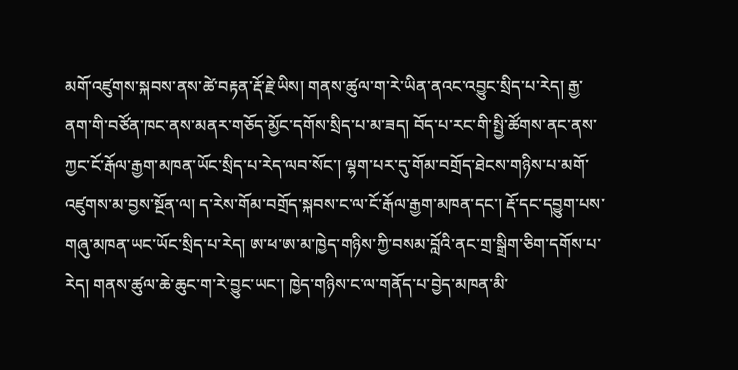མགོ་འཛུགས་སྐབས་ནས་ཚེ་བརྟན་རྡོ་རྗེ་ཡིས། གནས་ཚུལ་ག་རེ་ཡིན་ནའང་འབྱུང་སྲིད་པ་རེད། རྒྱ་ནག་གི་བཙོན་ཁང་ནས་མནར་གཅོད་མྱོང་དགོས་སྲིད་པ་མ་ཟད། བོད་པ་རང་གི་སྤྱི་ཚོགས་ནང་ནས་ཀྱང་ངོ་རྒོལ་རྒྱག་མཁན་ཡོང་སྲིད་པ་རེད་ལབ་སོང་། ལྷག་པར་དུ་གོམ་བགྲོད་ཐེངས་གཉིས་པ་མགོ་འཛུགས་མ་བྱས་སྔོན་ལ། ད་རེས་གོམ་བགྲོད་སྐབས་ང་ལ་ངོ་རྒོལ་རྒྱག་མཁན་དང་། རྡོ་དང་དབྱུག་པས་གཞུ་མཁན་ཡང་ཡོང་སྲིད་པ་རེད། ཨ་ཕ་ཨ་མ་ཁྱེད་གཉིས་ཀྱི་བསམ་བློའི་ནང་གྲ་སྒྲིག་ཅིག་དགོས་པ་རེད། གནས་ཚུལ་ཆེ་ཆུང་ག་རེ་བྱུང་ཡང་། ཁྱེད་གཉིས་ང་ལ་གནོད་པ་བྱེད་མཁན་མི་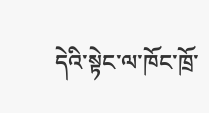དེའི་སྟེང་ལ་ཁོང་ཁྲོ་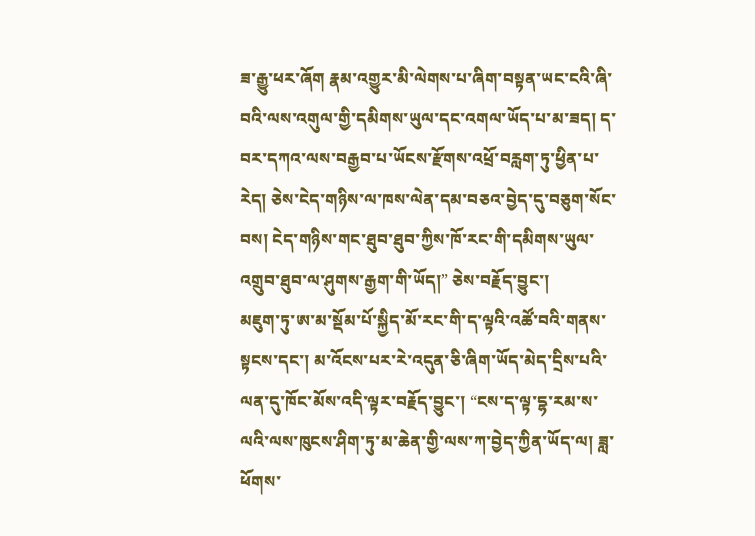ཟ་རྒྱུ་ཕར་ཞོག རྣམ་འགྱུར་མི་ལེགས་པ་ཞིག་བསྟན་ཡང་ངའི་ཞི་བའི་ལས་འགུལ་གྱི་དམིགས་ཡུལ་དང་འགལ་ཡོད་པ་མ་ཟད། ད་བར་དཀའ་ལས་བརྒྱབ་པ་ཡོངས་རྫོགས་འཕྲོ་བརླག་ཏུ་ཕྱིན་པ་རེད། ཅེས་ངེད་གཉིས་ལ་ཁས་ལེན་དམ་བཅའ་བྱེད་དུ་བཅུག་སོང་བས། ངེད་གཉིས་གང་ཐུབ་ཐུབ་ཀྱིས་ཁོ་རང་གི་དམིགས་ཡུལ་འགྲུབ་ཐུབ་ལ་ཤུགས་རྒྱག་གི་ཡོད།” ཅེས་བརྗོད་བྱུང་།
མཇུག་ཏུ་ཨ་མ་སྡོམ་པོ་སྐྱིད་མོ་རང་གི་ད་ལྟའི་འཚོ་བའི་གནས་སྟངས་དང་། མ་འོངས་པར་རེ་འདུན་ཅི་ཞིག་ཡོད་མེད་དྲིས་པའི་ལན་དུ་ཁོང་མོས་འདི་ལྟར་བརྗོད་བྱུང་། “ངས་ད་ལྟ་དྷ་རམ་ས་ལའི་ལས་ཁུངས་ཤིག་ཏུ་མ་ཆེན་གྱི་ལས་ཀ་བྱེད་ཀྱིན་ཡོད་ལ། ཟླ་ཕོགས་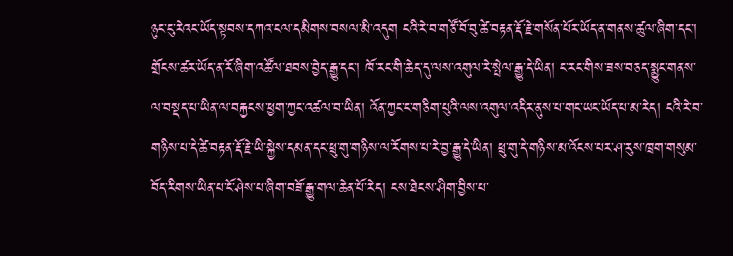ཉུང་ངུ་རེའང་ཡོད་སྟབས་དཀའ་ངལ་དམིགས་བསལ་མི་འདུག ངའི་རེ་བ་གཙོ་བོ་བུ་ཚེ་བརྟན་རྡོ་རྗེ་གསོན་པོར་ཡོད་ན་གནས་ཚུལ་ཞིག་དང་། གྲོངས་ཚར་ཡོད་ན་རོ་ཞིག་འཚོལ་ཐབས་བྱེད་རྒྱུ་དང་། ཁོ་རང་གི་ཆེད་དུ་ལས་འགུལ་རེ་སྤེལ་རྒྱུ་དེ་ཡིན། ང་རང་གིས་ཟས་བཅད་སྨྱུང་གནས་ལ་བསྡད་པ་ཡིན་ལ་བརྐྱངས་ཕྱག་ཀྱང་འཚལ་བ་ཡིན། འོན་ཀྱང་ང་གཅིག་པུའི་ལས་འགུལ་འདིར་ནུས་པ་གང་ཡང་ཡོད་པ་མ་རེད། ངའི་རེ་བ་གཉིས་པ་དེ་ཚེ་བརྟན་རྡོ་རྗེ་ཡི་སྐྱེས་དམན་དང་ཕྲུ་གུ་གཉིས་ལ་རོགས་པ་རེ་བྱ་རྒྱུ་དེ་ཡིན། ཕྲུ་གུ་དེ་གཉིས་མ་འོངས་པར་ཤ་རུས་ཁྲག་གསུམ་བོད་རིགས་ཡིན་པ་ངོ་ཤེས་པ་ཞིག་བཟོ་རྒྱུ་གལ་ཆེན་པོ་རེད། ངས་ཐེངས་ཤིག་བྱིས་པ་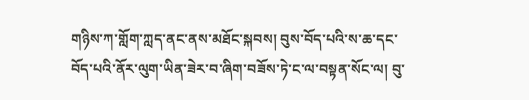གཉིས་ཀ་གློག་ཀླད་ནང་ནས་མཐོང་སྐབས། བུས་བོད་པའི་ས་ཆ་དང་བོད་པའི་ནོར་ལུག་ཡིན་ཟེར་བ་ཞིག་བཟོས་ཏེ་ང་ལ་བསྟན་སོང་ལ། བུ་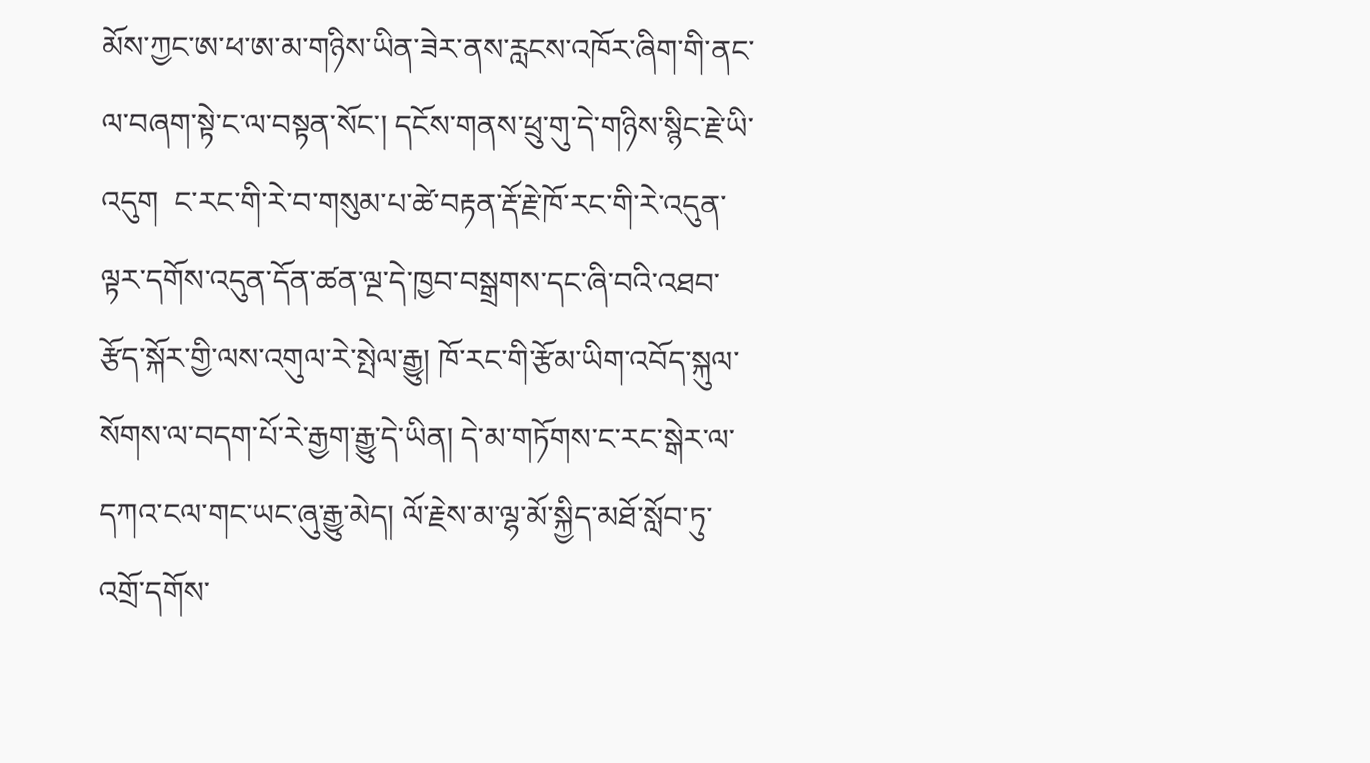མོས་ཀྱང་ཨ་ཕ་ཨ་མ་གཉིས་ཡིན་ཟེར་ནས་རླངས་འཁོར་ཞིག་གི་ནང་ལ་བཞག་སྟེ་ང་ལ་བསྟན་སོང་། དངོས་གནས་ཕྲུ་གུ་དེ་གཉིས་སྙིང་རྗེ་ཡི་འདུག  ང་རང་གི་རེ་བ་གསུམ་པ་ཚེ་བརྟན་རྡོ་རྗེ་ཁོ་རང་གི་རེ་འདུན་ལྟར་དགོས་འདུན་དོན་ཚན་ལྔ་དེ་ཁྱབ་བསྒྲགས་དང་ཞི་བའི་འཐབ་རྩོད་སྐོར་གྱི་ལས་འགུལ་རེ་སྤེལ་རྒྱུ། ཁོ་རང་གི་རྩོམ་ཡིག་འབོད་སྐུལ་སོགས་ལ་བདག་པོ་རེ་རྒྱག་རྒྱུ་དེ་ཡིན། དེ་མ་གཏོགས་ང་རང་སྒེར་ལ་དཀའ་ངལ་གང་ཡང་ཞུ་རྒྱུ་མེད། ལོ་རྗེས་མ་ལྷ་མོ་སྐྱིད་མཐོ་སློབ་ཏུ་འགྲོ་དགོས་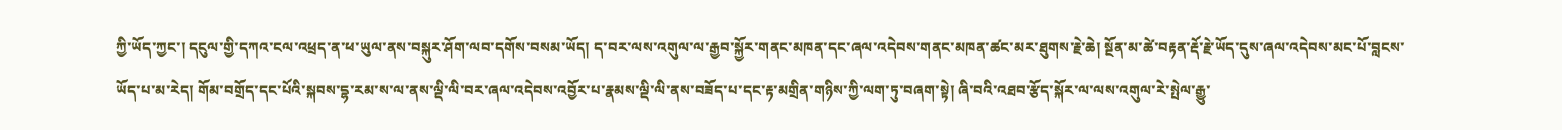ཀྱི་ཡོད་ཀྱང་། དངུལ་གྱི་དཀའ་ངལ་འཕྲད་ན་ཕ་ཡུལ་ནས་བསྐུར་ཤོག་ལབ་དགོས་བསམ་ཡོད། ད་བར་ལས་འགུལ་ལ་རྒྱབ་སྐྱོར་གནང་མཁན་དང་ཞལ་འདེབས་གནང་མཁན་ཚང་མར་ཐུགས་རྗེ་ཆེ། སྔོན་མ་ཚེ་བརྟན་རྡོ་རྗེ་ཡོད་དུས་ཞལ་འདེབས་མང་པོ་བླངས་ཡོད་པ་མ་རེད། གོམ་བགྲོད་དང་པོའི་སྐབས་དྷ་རམ་ས་ལ་ནས་ལྡི་ལི་བར་ཞལ་འདེབས་འབྱོར་པ་རྣམས་ལྡི་ལི་ནས་བཟོད་པ་དང་རྟ་མགྲིན་གཉིས་ཀྱི་ལག་ཏུ་བཞག་སྟེ། ཞི་བའི་འཐབ་རྩོད་སྐོར་ལ་ལས་འགུལ་རེ་སྤེལ་རྒྱུ་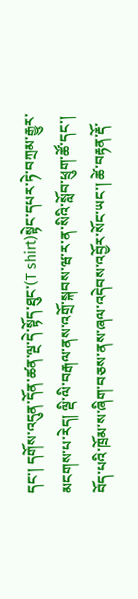དང་། དགོས་འདུན་དོན་ཚན་ལྔ་དེ་སྟོད་ཐུང་(T shirt)སྟེང་དཔར་ཏེ་བཀྲམ་རྒྱུར་མངགས་པ་རེད། ལྡི་ལི་བརྒལ་ནས་འགྲོ་སྐབས་ཝ་ར་ན་སིའི་སློབ་ཕྲུག་ཚོ་དང་། བོད་པའི་ཁྲོམ་ས་ཞིག་བཅས་ནས་ཞལ་འདེབས་འབྱོར་སོང་ཡང་། ཚེ་བརྟན་རྡོ་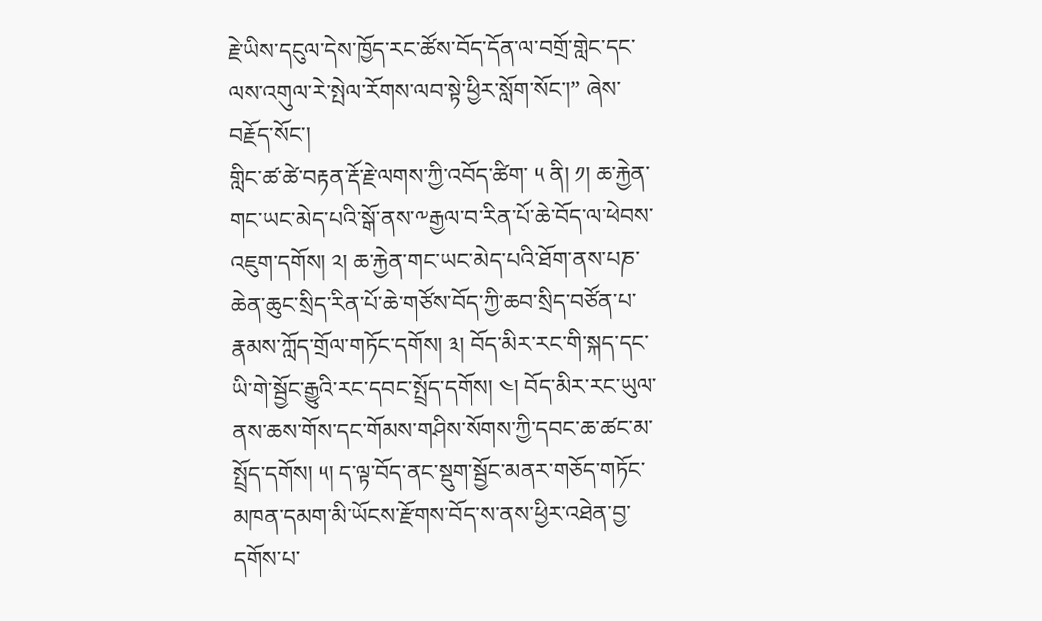རྗེ་ཡིས་དངུལ་དེས་ཁྱོད་རང་ཚོས་བོད་དོན་ལ་བགྲོ་གླེང་དང་ལས་འགུལ་རེ་སྤེལ་རོགས་ལབ་སྟེ་ཕྱིར་སློག་སོང་།” ཞེས་བརྗོད་སོང་།
གླིང་ཚ་ཚེ་བརྟན་རྡོ་རྗེ་ལགས་ཀྱི་འབོད་ཚིག་ ༥ ནི། ༡། ཆ་རྐྱེན་གང་ཡང་མེད་པའི་སྒོ་ནས་༸རྒྱལ་བ་རིན་པོ་ཆེ་བོད་ལ་ཕེབས་འཇུག་དགོས། ༢། ཆ་རྐྱེན་གང་ཡང་མེད་པའི་ཐོག་ནས་པཎ་ཆེན་ཆུང་སྲིད་རིན་པོ་ཆེ་གཙོས་བོད་ཀྱི་ཆབ་སྲིད་བཙོན་པ་རྣམས་ཀློད་གྲོལ་གཏོང་དགོས། ༣། བོད་མིར་རང་གི་སྐད་དང་ཡི་གེ་སྦྱོང་རྒྱུའི་རང་དབང་སྤྲོད་དགོས། ༤། བོད་མིར་རང་ཡུལ་ནས་ཆས་གོས་དང་གོམས་གཤིས་སོགས་ཀྱི་དབང་ཆ་ཚང་མ་སྤྲོད་དགོས། ༥། ད་ལྟ་བོད་ནང་སྡུག་སྦྱོང་མནར་གཅོད་གཏོང་མཁན་དམག་མི་ཡོངས་རྫོགས་བོད་ས་ནས་ཕྱིར་འཐེན་བྱ་དགོས་པ་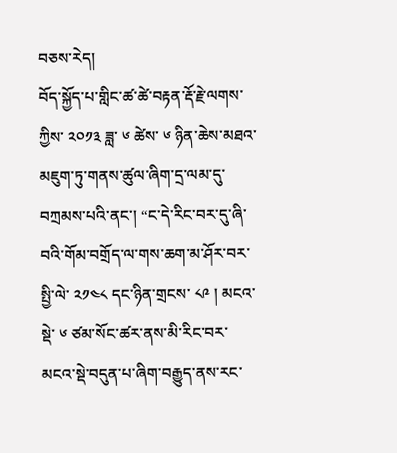བཅས་རེད།
བོད་སྐྱོད་པ་གླིང་ཚ་ཚེ་བརྟན་རྡོ་རྗེ་ལགས་ཀྱིས་ ༢༠༡༣ ཟླ་ ༦ ཚེས་ ༦ ཉིན་ཆེས་མཐའ་མཇུག་ཏུ་གནས་ཚུལ་ཞིག་དྲ་ལམ་དུ་བཀྲམས་པའི་ནང་། “ང་དེ་རིང་བར་དུ་ཞི་བའི་གོམ་བགྲོད་ལ་གས་ཆག་མ་ཤོར་བར་སྤྱི་ལེ་ ༢༡༤༨ དང་ཉིན་གྲངས་ ༨༩ ། མངའ་སྡེ་ ༦ ཙམ་སོང་ཚར་ནས་མི་རིང་བར་མངའ་སྡེ་བདུན་པ་ཞིག་བརྒྱུད་ནས་རང་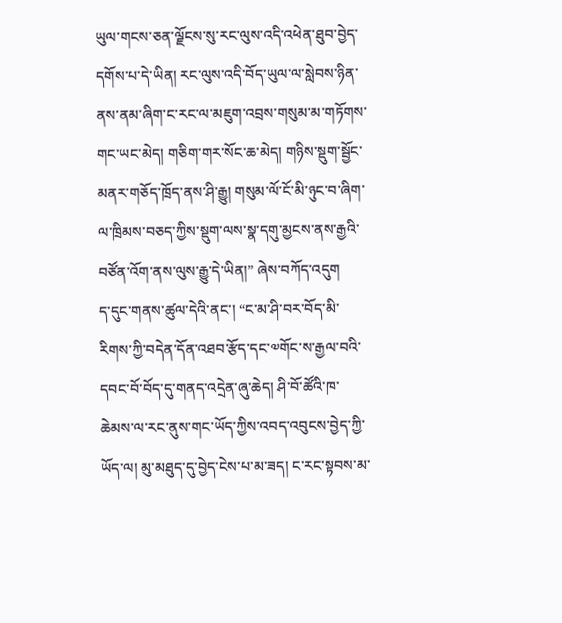ཡུལ་གངས་ཅན་ལྗོངས་སུ་རང་ལུས་འདི་འཕེན་ཐུབ་བྱེད་དགོས་པ་དེ་ཡིན། རང་ལུས་འདི་བོད་ཡུལ་ལ་སླེབས་ཉིན་ནས་ནམ་ཞིག་ང་རང་ལ་མཇུག་འབྲས་གསུམ་མ་གཏོགས་གང་ཡང་མེད། གཅིག་གར་སོང་ཆ་མེད། གཉིས་སྡུག་སྦྱོང་མནར་གཅོད་ཁྲོད་ནས་ཤི་རྒྱུ། གསུམ་ལོ་ངོ་མི་ཉུང་བ་ཞིག་ལ་ཁྲིམས་བཅད་ཀྱིས་སྡུག་ལས་སྣ་དགུ་མྱངས་ནས་རྒྱའི་བཙོན་འོག་ནས་ལུས་རྒྱུ་དེ་ཡིན།” ཞེས་བཀོད་འདུག
ད་དུང་གནས་ཚུལ་དེའི་ནང་། “ང་མ་ཤི་བར་བོད་མི་རིགས་ཀྱི་བདེན་དོན་འཐབ་རྩོད་དང་༧གོང་ས་རྒྱལ་བའི་དབང་བོ་བོད་དུ་གནད་འདྲེན་ཞུ་ཆེད། ཤི་བོ་ཚོའི་ཁ་ཆེམས་ལ་རང་ནུས་གང་ཡོད་ཀྱིས་འབད་འབུངས་བྱེད་ཀྱི་ཡོད་ལ། མུ་མཐུད་དུ་བྱེད་ངེས་པ་མ་ཟད། ང་རང་སྟབས་མ་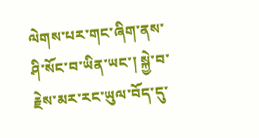ལེགས་པར་གང་ཞིག་ནས་ཤི་སོང་བ་ཡིན་ཡང་། སྐྱེ་བ་རྗེས་མར་རང་ཡུལ་བོད་དུ་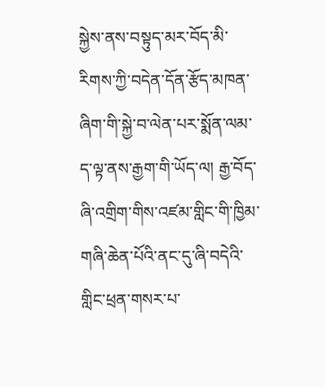སྐྱེས་ནས་བསྟུད་མར་བོད་མི་རིགས་ཀྱི་བདེན་དོན་རྩོད་མཁན་ཞིག་གི་སྐྱེ་བ་ལེན་པར་སྨོན་ལམ་ད་ལྟ་ནས་རྒྱག་གི་ཡོད་ལ། རྒྱ་བོད་ཞི་འགྲིག་གིས་འཛམ་གླིང་གི་ཁྱིམ་གཞི་ཆེན་པོའི་ནང་དུ་ཞི་བདེའི་གླིང་ཕྲན་གསར་པ་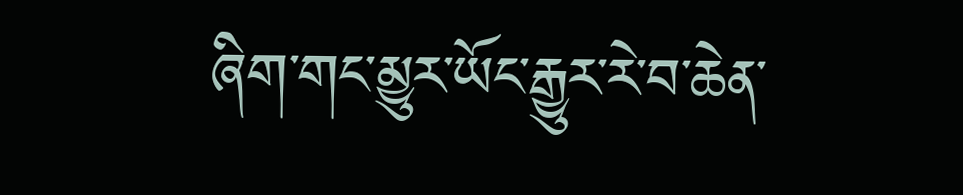ཞིག་གང་མྱུར་ཡོང་རྒྱུར་རེ་བ་ཆེན་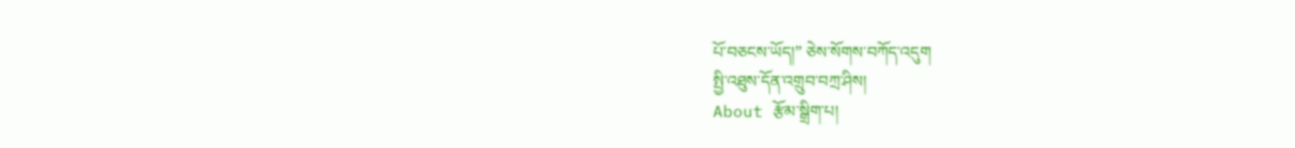པོ་བཅངས་ཡོད།” ཅེས་སོགས་བཀོད་འདུག
སྤྱི་འཐུས་དོན་འགྲུབ་བཀྲ་ཤིས།
About རྩོམ་སྒྲིག་པ།